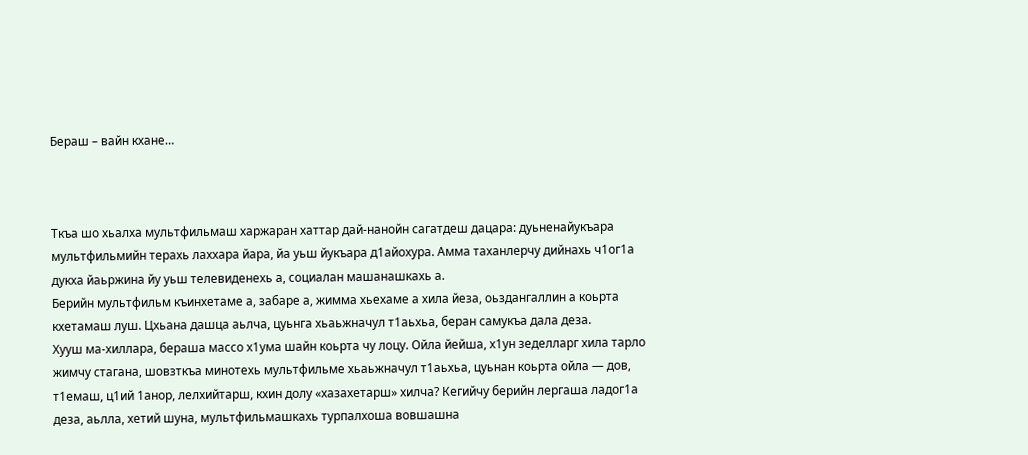Бераш – вайн кхане…



Ткъа шо хьалха мультфильмаш харжаран хаттар дай-нанойн сагатдеш дацара: дуьненайукъара мультфильмийн терахь лаххара йара, йа уьш йукъара д1айохура. Амма таханлерчу дийнахь ч1ог1а дукха йаьржина йу уьш телевиденехь а, социалан машанашкахь а.
Берийн мультфильм къинхетаме а, забаре а, жимма хьехаме а хила йеза, оьздангаллин а коьрта кхетамаш луш. Цхьана дашца аьлча, цуьнга хьаьжначул т1аьхьа, беран самукъа дала деза.
Хууш ма-хиллара, бераша массо х1ума шайн коьрта чу лоцу. Ойла йейша, х1ун зеделларг хила тарло жимчу стагана, шовзткъа минотехь мультфильме хьаьжначул т1аьхьа, цуьнан коьрта ойла — дов, т1емаш, ц1ий 1анор, лелхийтарш, кхин долу «хазахетарш» хилча? Кегийчу берийн лергаша ладог1а деза, аьлла, хетий шуна, мультфильмашкахь турпалхоша вовшашна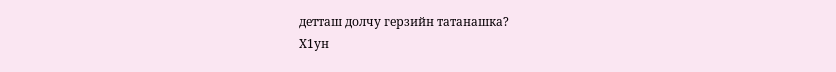детташ долчу герзийн татанашка?
Х1ун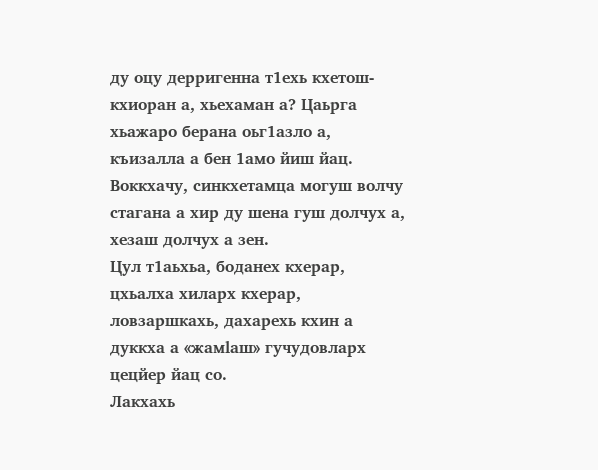ду оцу дерригенна т1ехь кхетош-кхиоран а, хьехаман а? Цаьрга хьажаро берана оьг1азло а, къизалла а бен 1амо йиш йац. Воккхачу, синкхетамца могуш волчу стагана а хир ду шена гуш долчух а, хезаш долчух а зен.
Цул т1аьхьа, боданех кхерар, цхьалха хиларх кхерар, ловзаршкахь, дахарехь кхин а дуккха а «жамlаш» гучудовларх цецйер йац со.
Лакхахь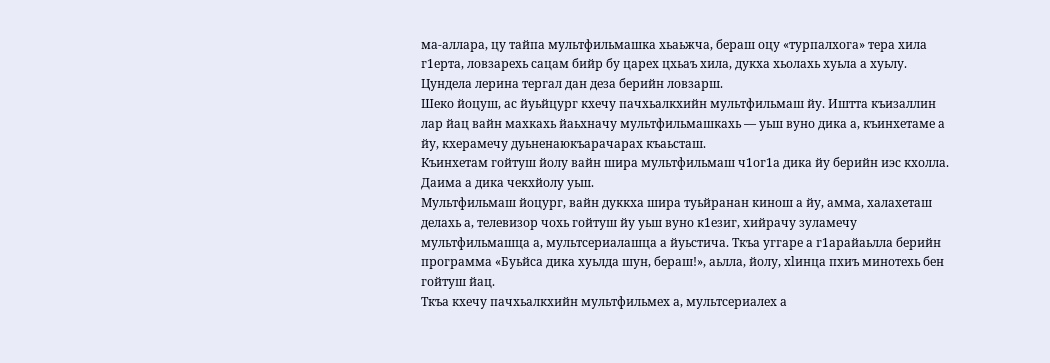ма-аллара, цу тайпа мультфильмашка хьаьжча, бераш оцу «турпалхога» тера хила г1ерта, ловзарехь сацам бийр бу царех цхьаъ хила, дукха хьолахь хуьла а хуьлу. Цундела лерина тергал дан деза берийн ловзарш.
Шеко йоцуш, ас йуьйцург кхечу пачхьалкхийн мультфильмаш йу. Иштта къизаллин лар йац вайн махкахь йаьхначу мультфильмашкахь — уьш вуно дика а, къинхетаме а йу, кхерамечу дуьненаюкъарачарах къаьсташ.
Къинхетам гойтуш йолу вайн шира мультфильмаш ч1ог1а дика йу берийн иэс кхолла. Даима а дика чекхйолу уьш.
Мультфильмаш йоцург, вайн дуккха шира туьйранан кинош а йу, амма, халахеташ делахь а, телевизор чохь гойтуш йу уьш вуно к1езиг, хийрачу зуламечу мультфильмашца а, мультсериалашца а йуьстича. Ткъа уггаре а г1арайаьлла берийн программа «Буьйса дика хуьлда шун, бераш!», аьлла, йолу, хlинца пхиъ минотехь бен гойтуш йац.
Ткъа кхечу пачхьалкхийн мультфильмех а, мультсериалех а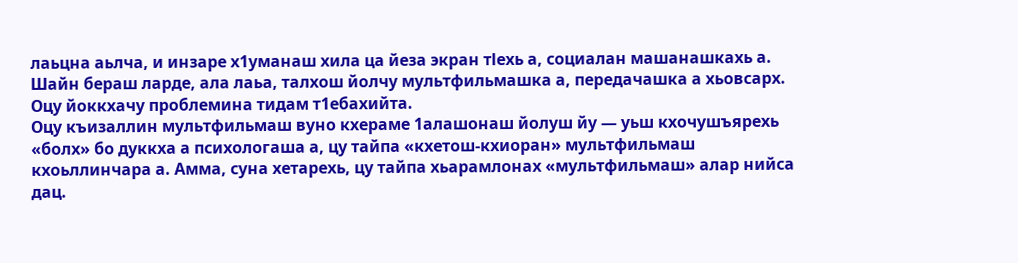лаьцна аьлча, и инзаре х1уманаш хила ца йеза экран тlехь а, социалан машанашкахь а.
Шайн бераш ларде, ала лаьа, талхош йолчу мультфильмашка а, передачашка а хьовсарх. Оцу йоккхачу проблемина тидам т1ебахийта.
Оцу къизаллин мультфильмаш вуно кхераме 1алашонаш йолуш йу — уьш кхочушъярехь «болх» бо дуккха а психологаша а, цу тайпа «кхетош-кхиоран» мультфильмаш кхоьллинчара а. Амма, суна хетарехь, цу тайпа хьарамлонах «мультфильмаш» алар нийса дац.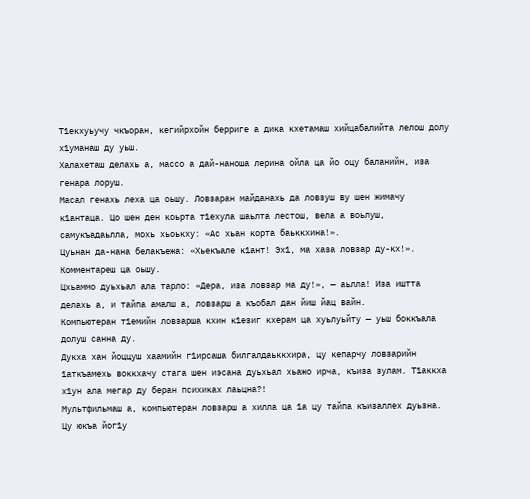Т1екхуьучу чкъоран, кегийрхойн берриге а дика кхетамаш хийцабалийта лелош долу х1уманаш ду уьш.
Халахеташ делахь а, массо а дай-наноша лерина ойла ца йо оцу баланийн, иза генара лоруш.
Масал генахь леха ца оьшу. Ловзаран майданахь да ловзуш ву шен жимачу к1антаца. Цо шен ден коьрта т1ехула шаьлта лестош, вела а воьлуш, самукъадаьлла, мохь хьоькху: «Ас хьан корта баьккхина!».
Цуьнан да-нана белакъежа: «Хьекъале к1ант! Эх1, ма хаза ловзар ду-кх!».
Комментареш ца оьшу.
Цхьаммо дуьхьал ала тарло: «Дера, иза ловзар ма ду!», — аьлла! Иза иштта делахь а, и тайпа амалш а, ловзарш а къобал дан йиш йац вайн.
Компьютеран т1емийн ловзарша кхин к1езиг кхерам ца хуьлуьйту — уьш боккъала долуш санна ду.
Дукха хан йоццуш хаамийн г1ирсаша билгалдаьккхира, цу кепарчу ловзарийн 1аткъамехь воккхачу стага шен иэсана дуьхьал хьажо ирча, къиза зулам. Т1аккха х1ун ала мегар ду беран психиках лаьцна?!
Мультфильмаш а, компьютеран ловзарш а хилла ца 1а цу тайпа къизаллех дуьзна. Цу юкъа йог1у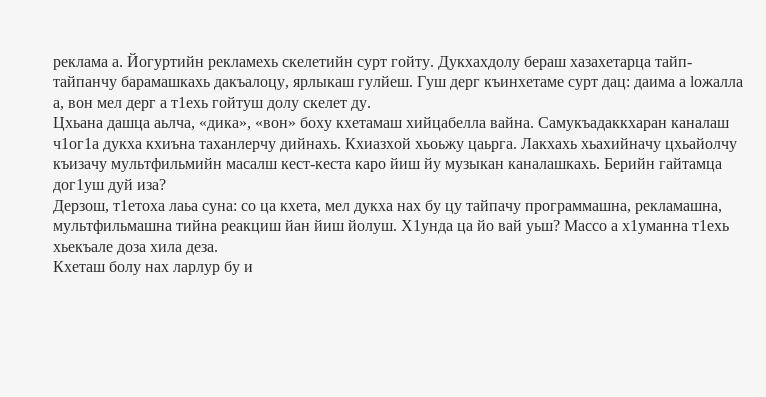реклама а. Йогуртийн рекламехь скелетийн сурт гойту. Дукхахдолу бераш хазахетарца тайп-тайпанчу барамашкахь дакъалоцу, ярлыкаш гулйеш. Гуш дерг къинхетаме сурт дац: даима а lожалла а, вон мел дерг а т1ехь гойтуш долу скелет ду.
Цхьана дашца аьлча, «дика», «вон» боху кхетамаш хийцабелла вайна. Самукъадаккхаран каналаш ч1ог1а дукха кхиъна таханлерчу дийнахь. Кхиазхой хьоьжу цаьрга. Лакхахь хьахийначу цхьайолчу къизачу мультфильмийн масалш кест-кеста каро йиш йу музыкан каналашкахь. Берийн гайтамца дог1уш дуй иза?
Дерзош, т1етоха лаьа суна: со ца кхета, мел дукха нах бу цу тайпачу программашна, рекламашна, мультфильмашна тийна реакциш йан йиш йолуш. Х1унда ца йо вай уьш? Массо а х1уманна т1ехь хьекъале доза хила деза.
Кхеташ болу нах ларлур бу и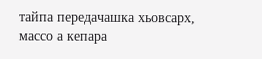тайпа передачашка хьовсарх, массо а кепара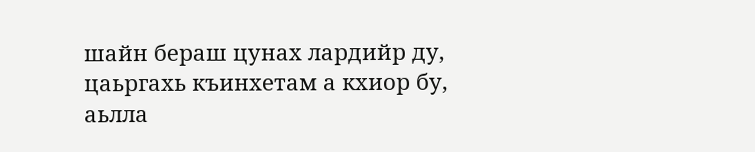шайн бераш цунах лардийр ду, цаьргахь къинхетам а кхиор бу, аьлла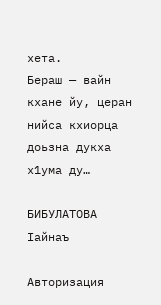хета.
Бераш — вайн кхане йу, церан нийса кхиорца доьзна дукха х1ума ду…

БИБУЛАТОВА Iайнаъ

Авторизация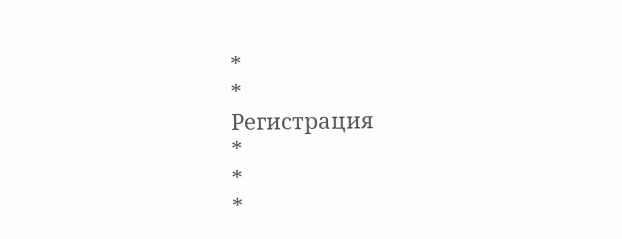*
*
Регистрация
*
*
*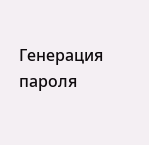Генерация пароля